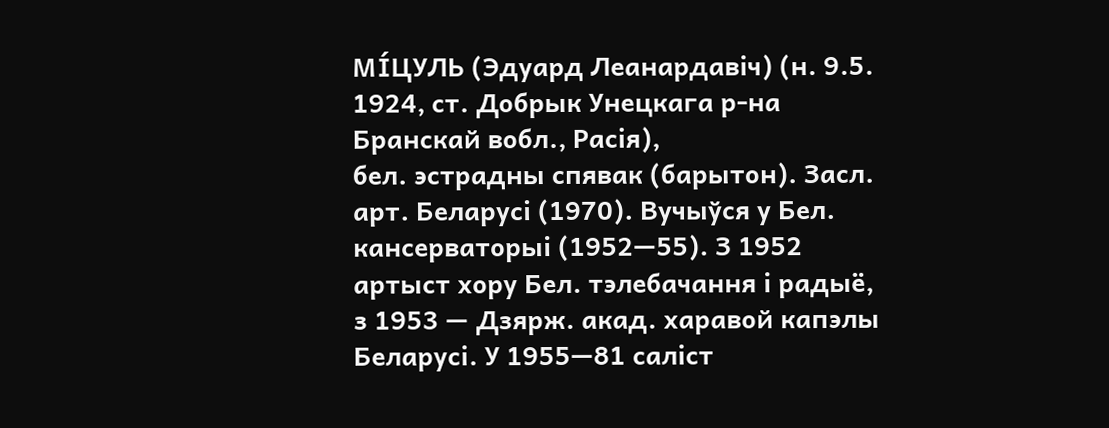МІ́ЦУЛЬ (Эдуард Леанардавіч) (н. 9.5. 1924, ст. Добрык Унецкага р-на Бранскай вобл., Расія),
бел. эстрадны спявак (барытон). Засл. арт. Беларусі (1970). Вучыўся у Бел. кансерваторыі (1952—55). З 1952 артыст хору Бел. тэлебачання і радыё, з 1953 — Дзярж. акад. харавой капэлы Беларусі. У 1955—81 саліст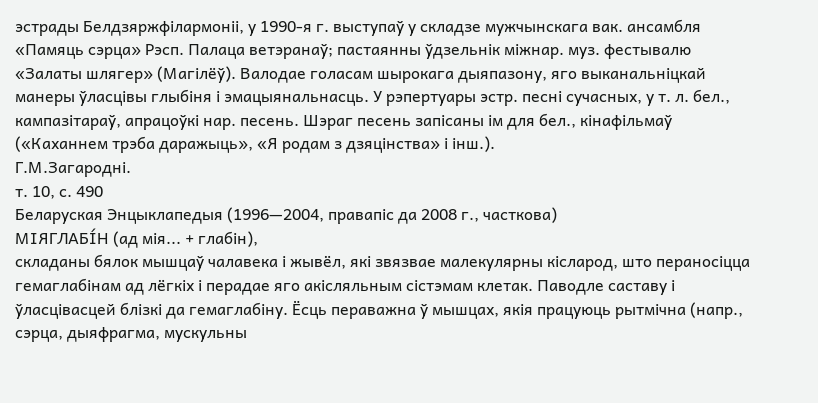эстрады Белдзяржфілармоніі, у 1990-я г. выступаў у складзе мужчынскага вак. ансамбля «Памяць сэрца» Рэсп. Палаца ветэранаў; пастаянны ўдзельнік міжнар. муз. фестывалю «Залаты шлягер» (Магілёў). Валодае голасам шырокага дыяпазону, яго выканальніцкай манеры ўласцівы глыбіня і эмацыянальнасць. У рэпертуары эстр. песні сучасных, у т. л. бел., кампазітараў, апрацоўкі нар. песень. Шэраг песень запісаны ім для бел., кінафільмаў («Каханнем трэба даражыць», «Я родам з дзяцінства» і інш.).
Г.М.Загародні.
т. 10, с. 490
Беларуская Энцыклапедыя (1996—2004, правапіс да 2008 г., часткова)
МІЯГЛАБІ́Н (ад мія... + глабін),
складаны бялок мышцаў чалавека і жывёл, які звязвае малекулярны кісларод, што пераносіцца гемаглабінам ад лёгкіх і перадае яго акісляльным сістэмам клетак. Паводле саставу і ўласцівасцей блізкі да гемаглабіну. Ёсць пераважна ў мышцах, якія працуюць рытмічна (напр., сэрца, дыяфрагма, мускульны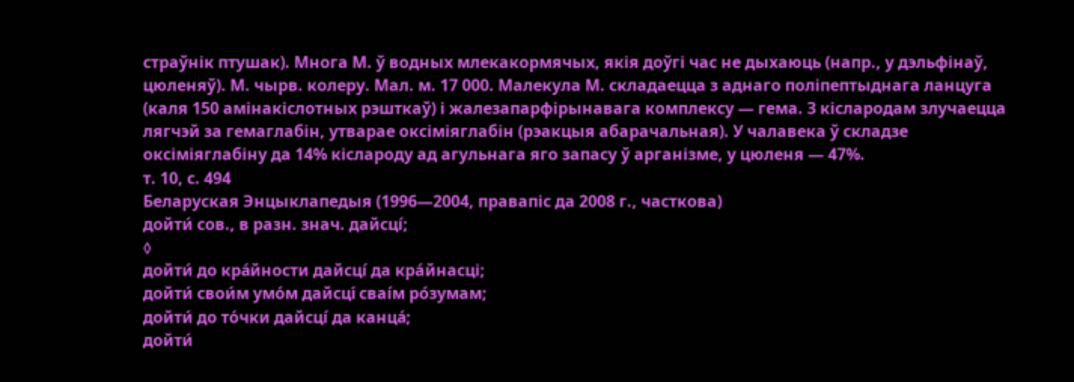страўнік птушак). Многа М. ў водных млекакормячых, якія доўгі час не дыхаюць (напр., у дэльфінаў, цюленяў). М. чырв. колеру. Мал. м. 17 000. Малекула М. складаецца з аднаго поліпептыднага ланцуга (каля 150 амінакіслотных рэшткаў) і жалезапарфірынавага комплексу — гема. З кіслародам злучаецца лягчэй за гемаглабін, утварае оксіміяглабін (рэакцыя абарачальная). У чалавека ў складзе оксіміяглабіну да 14% кіслароду ад агульнага яго запасу ў арганізме, у цюленя — 47%.
т. 10, с. 494
Беларуская Энцыклапедыя (1996—2004, правапіс да 2008 г., часткова)
дойти́ сов., в разн. знач. дайсці́;
◊
дойти́ до кра́йности дайсці́ да кра́йнасці;
дойти́ свои́м умо́м дайсці́ сваі́м ро́зумам;
дойти́ до то́чки дайсці́ да канца́;
дойти́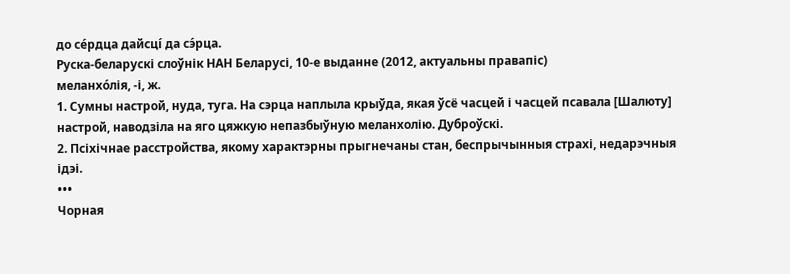до се́рдца дайсці́ да сэ́рца.
Руска-беларускі слоўнік НАН Беларусі, 10-е выданне (2012, актуальны правапіс)
меланхо́лія, ‑і, ж.
1. Сумны настрой, нуда, туга. На сэрца наплыла крыўда, якая ўсё часцей і часцей псавала [Шалюту] настрой, наводзіла на яго цяжкую непазбыўную меланхолію. Дуброўскі.
2. Псіхічнае расстройства, якому характэрны прыгнечаны стан, беспрычынныя страхі, недарэчныя ідэі.
•••
Чорная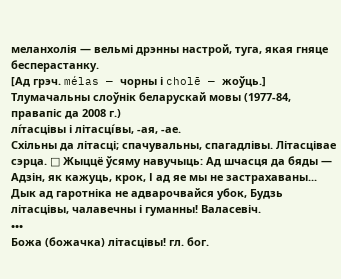меланхолія — вельмі дрэнны настрой, туга, якая гняце бесперастанку.
[Ад грэч. mélas — чорны і cholē — жоўць.]
Тлумачальны слоўнік беларускай мовы (1977-84, правапіс да 2008 г.)
лі́тасцівы і літасці́вы, ‑ая, ‑ае.
Схільны да літасці; спачувальны, спагадлівы. Літасцівае сэрца. □ Жыццё ўсяму навучыць: Ад шчасця да бяды — Адзін, як кажуць, крок, І ад яе мы не застрахаваны... Дык ад гаротніка не адварочвайся убок, Будзь літасцівы, чалавечны і гуманны! Валасевіч.
•••
Божа (божачка) літасцівы! гл. бог.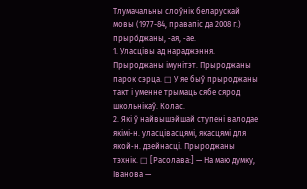Тлумачальны слоўнік беларускай мовы (1977-84, правапіс да 2008 г.)
прыро́джаны, ‑ая, ‑ае.
1. Уласцівы ад нараджэння. Прыроджаны імунітэт. Прыроджаны парок сэрца. □ У яе быў прыроджаны такт і уменне трымаць сябе сярод школьнікаў. Колас.
2. Які ў найвышэйшай ступені валодае якімі‑н. уласцівасцямі, якасцямі для якой‑н. дзейнасці. Прыроджаны тэхнік. □ [Расолава:] — На маю думку, Іванова —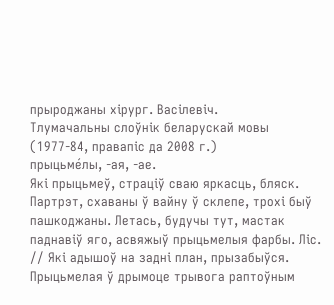прыроджаны хірург. Васілевіч.
Тлумачальны слоўнік беларускай мовы (1977-84, правапіс да 2008 г.)
прыцьме́лы, ‑ая, ‑ае.
Які прыцьмеў, страціў сваю яркасць, бляск. Партрэт, схаваны ў вайну ў склепе, трохі быў пашкоджаны. Летась, будучы тут, мастак паднавіў яго, асвяжыў прыцьмелыя фарбы. Ліс. // Які адышоў на задні план, прызабыўся. Прыцьмелая ў дрымоце трывога раптоўным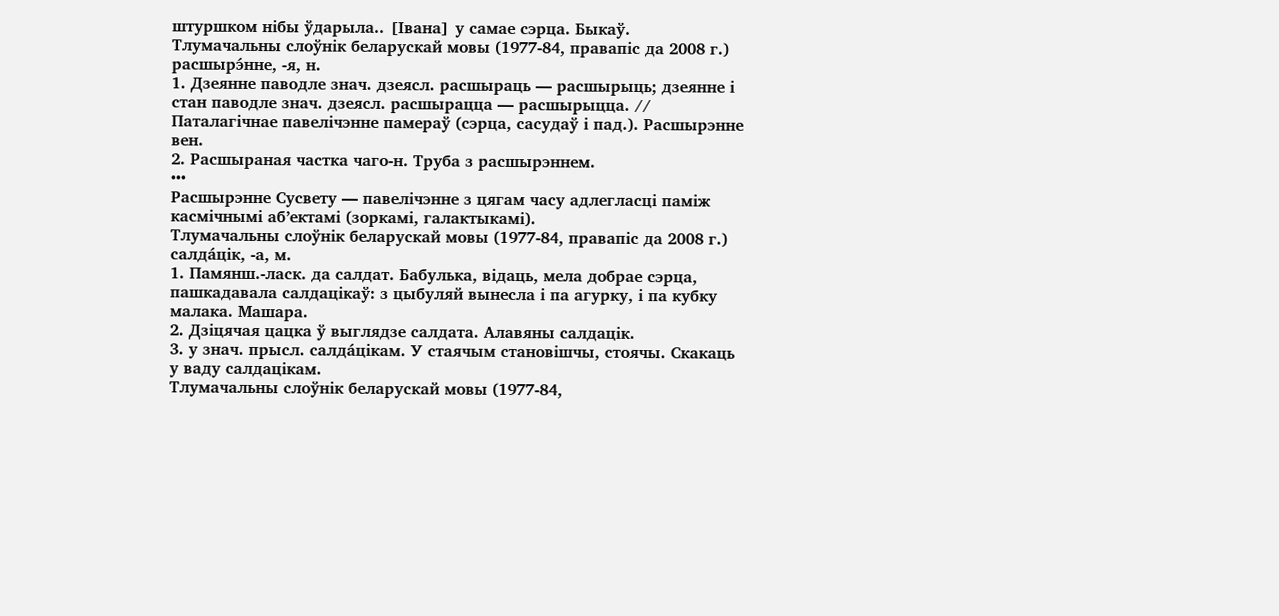штуршком нібы ўдарыла.. [Івана] у самае сэрца. Быкаў.
Тлумачальны слоўнік беларускай мовы (1977-84, правапіс да 2008 г.)
расшырэ́нне, ‑я, н.
1. Дзеянне паводле знач. дзеясл. расшыраць — расшырыць; дзеянне і стан паводле знач. дзеясл. расшырацца — расшырыцца. // Паталагічнае павелічэнне памераў (сэрца, сасудаў і пад.). Расшырэнне вен.
2. Расшыраная частка чаго‑н. Труба з расшырэннем.
•••
Расшырэнне Сусвету — павелічэнне з цягам часу адлегласці паміж касмічнымі аб’ектамі (зоркамі, галактыкамі).
Тлумачальны слоўнік беларускай мовы (1977-84, правапіс да 2008 г.)
салда́цік, ‑а, м.
1. Памянш.-ласк. да салдат. Бабулька, відаць, мела добрае сэрца, пашкадавала салдацікаў: з цыбуляй вынесла і па агурку, і па кубку малака. Машара.
2. Дзіцячая цацка ў выглядзе салдата. Алавяны салдацік.
3. у знач. прысл. салда́цікам. У стаячым становішчы, стоячы. Скакаць у ваду салдацікам.
Тлумачальны слоўнік беларускай мовы (1977-84,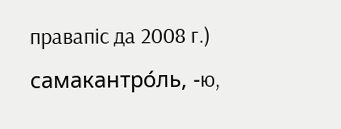правапіс да 2008 г.)
самакантро́ль, ‑ю,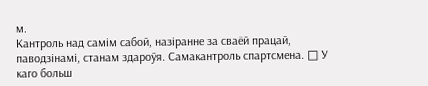м.
Кантроль над самім сабой, назіранне за сваёй працай, паводзінамі, станам здароўя. Самакантроль спартсмена. □ У каго больш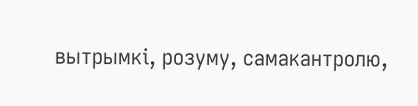вытрымкі, розуму, самакантролю,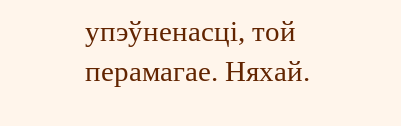упэўненасці, той перамагае. Няхай.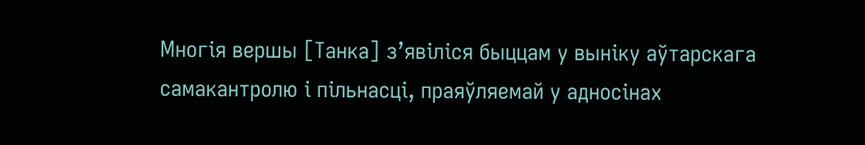Многія вершы [Танка] з’явіліся быццам у выніку аўтарскага самакантролю і пільнасці, праяўляемай у адносінах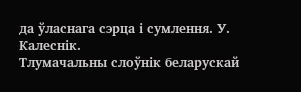да ўласнага сэрца і сумлення. У. Калеснік.
Тлумачальны слоўнік беларускай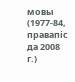мовы (1977-84, правапіс да 2008 г.)